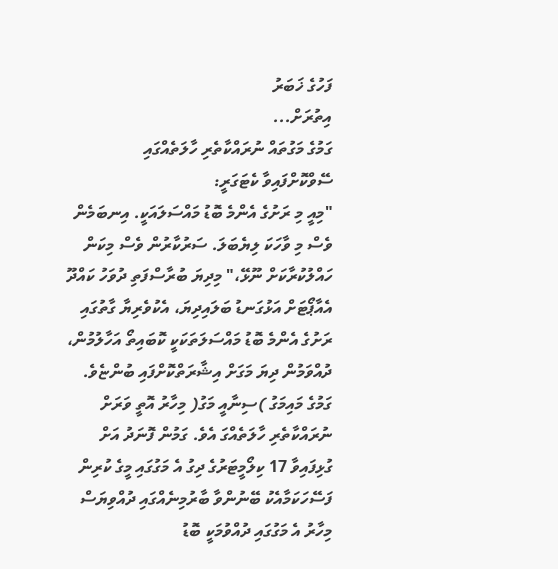ފަހުގެ ޚަބަރު
އިތުރަށް...
ގަމުގެ މަގުތައް ނުރައްކާތެރި ހާލަތެއްގައި
ސޭވްކޮށްފައިވާ ކެޓަގަރީ:
"މިއީ މި ރަށުގެ އެންމެ ބޮޑު މައްސަލައަކީ. އިނބަމެން ވެސް މި ވާހަކަ ލިޔެބަލަ. ސަރުކާރުން ވެސް މިކަން ހައްލުކުރާކަށް ނޫޅޭ،" މިދިޔަ ބުރާސްފަތި ދުވަހު ކައްދޫ އެއާޕޯޓަށް އަޅުގަނޑު ބަލައިދިޔަ، އެކުވެރިޔާ ގާތުގައި ރަށުގެ އެންމެ ބޮޑު މައްސަލަތަކަކީ ކޮބައިތޯ އަހާލުމުން، ދުއްވަމުން ދިޔަ މަގަށް އިޝާރަތްކޮށްފައި ބުންޏެވެ.
ގަމުގެ މައިމަގު )ސިނާއީ މަގު( މިހާރު އޮތީ ވަރަށް ނުރައްކާތެރި ހާލަތެއްގަ އެވެ. ގަމުން ފޮނަދު އަށް ގުޅިފައިވާ 17 ކިލޯމީޓަރުގެ ދިގު އެ މަގުގައި މީގެ ކުރިން ފަސޭހަކަމާއެކު ބޭނުންވާ ބާރުމިނެއްގައި ދުއްވިޔަސް މިހާރު އެ މަގުގައި ދުއްވުމަކީ ބޮޑު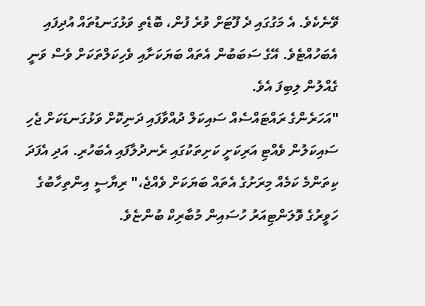ވޭނެކެވެ. އެ މަގުގައި ދެ ފޫޓަށް ވުރެ ފުން، ބޮޑެތި ވަޅުގަނޑުތައް އުދިފައި އެބަހުއްޓެވެ. އޭގެ ސަބަބުން އެތައް ބަޔަކަށާއި ވެހިކަލްތަކަށް ވެސް ވަނީ ގެއްލުން ލިބިފަ އެވެ.
"އަހަރެންގެ ރައްޓައްސެއް ސައިކަލް ދުއްވާފައި ދަނިކޮށް ވަޅުގަނޑަކަށް ޖެހި ސައިކަލުން ވެއްޓި އަރިކަށީ ކަށިތަކުގައި ރެނދުލާފައި އެބަހުރި. އަދި އެފަދަ ކިތަންމެ ކަމެއް މިރަށުގެ އެތައް ބަޔަކަށް ވެއްޖެ،" ރިޔާސީ އިންތިހާބުގެ ހަވީރުގެ ވޮލަންޓިއަރު ހުސައިން މުބާރިކް ބުންޏެވެ.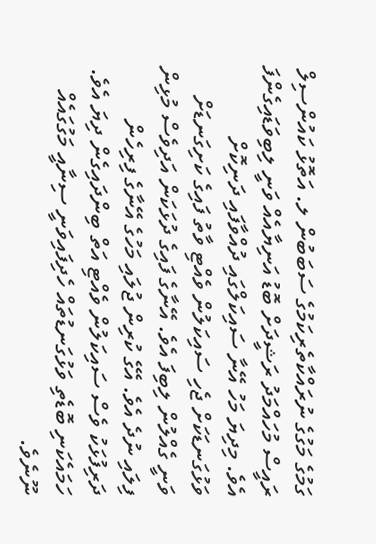ގަމުގެ މަގުގެ ނުރައްކާތެރިކަމުގެ ސަބަބުން ލ. އަތޮޅު ކައުންސިލް ރައީސް މުހައްމަދު ރަޝީދަށް ބޮޑު އަނިޔާއެއް ވަނީ ލިބިވަޑައިގެންފަ އެވެ. މިދިޔަ މަހު އޭނާ ސައިކަލްގައި ދުއްވާފައި ދަނިކޮށް ވަޅުގަނޑަކަށް ޖެހި ސައިކަލުން ވެއްޓި ވާތު ފައިގެ ކަށިގަނޑަށް ވަނީ ގެއްލުން ލިބިފަ އެވެ. އޭނާގެ ފައިގެ ދުޅަކަން އަދިވެސް މުޅިން ފިލައި ނުދެ އެވެ. އޭގެ ކުރިން ޖުލައި މަހުގެ އޭނާގެ ފިރިހެން ދަރިފުޅަކު ވެސް ސައިކަލުން ވެއްޓި އަތް ބިންދައިގެން ދިޔަ އެވެ.
ހަމައެކަނި ބޮޑެތި ވަޅުގަނޑުތައް ހެދިފައިވަނީ ސިނާއީ މަގުގައެއް ނޫނެވެ.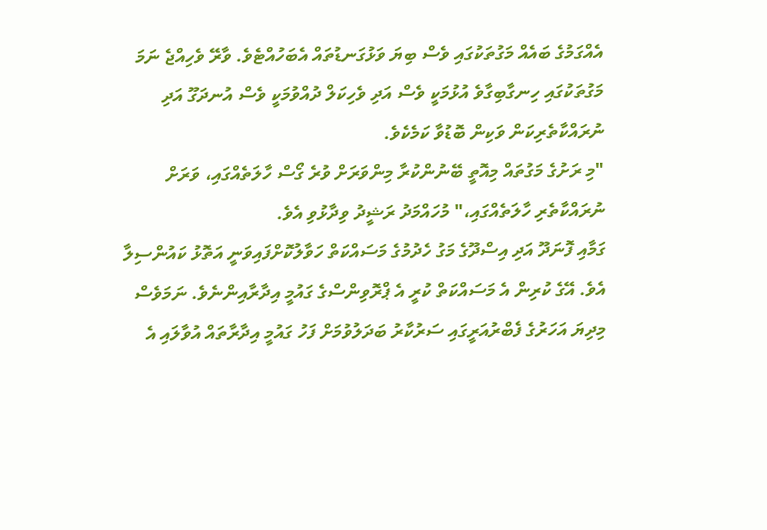އެއްގަމުގެ ބައެއް މަގުތަކުގައި ވެސް ބިޔަ ވަޅުގަނޑުތައް އެބަހުއްޓެވެ. ވާރޭ ވެހިއްޖެ ނަމަ މަގުތަކުގައި ހިނގާބިގާވެ އުޅުމަކީ ވެސް އަދި ވެހިކަލް ދުއްވުމަކީ ވެސް އުނދަގޫ އަދި ނުރައްކާތެރިކަން ވަކިން ބޮޑުވާ ކަމެކެވެ.
"މި ރަށުގެ މަގުތައް މިއޮތީ ބޭނުންކުރާ މިންވަރަށް ވުރެ ގޯސް ހާލަތެއްގައި، ވަރަށް ނުރައްކާތެރި ހާލަތެއްގައި،" މުހައްމަދު ރަޝީދު ވިދާޅުވި އެވެ.
ގަމާއި ފޮނަދޫ އަދި އިސްދޫގެ މަގު ހެދުމުގެ މަސައްކަތް ހަވާލުކޮށްފައިވަނީ އަތޮޅު ކައުންސިލާ އެވެ. އޭގެ ކުރިން އެ މަސައްކަތް ކުރީ އެ ޕްރޮވިންސްގެ ގައުމީ އިދާރާއިންނެވެ. ނަމަވެސް މިދިޔަ އަހަރުގެ ފެބްރުއަރީގައި ސަރުކާރު ބަދަލުވުމަށް ފަހު ގައުމީ އިދާރާތައް އުވާލައި އެ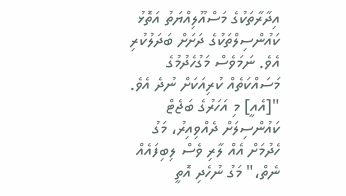އިދާރާތަކުގެ މަސްއޫލިއްޔަތު އަތޮޅު ކައުންސިލްތަކުގެ ދަށަށް ބަދަލުކުރި އެވެ. ނަމަވެސް މަގުހެދުމުގެ މަސައްކަތެއް ކުރިއަކަށް ނުދެ އެވެ.
"[އެއީ] މި އަހަރުގެ ބަޖެޓް ކައުންސިލަށް ދެއްވިއިރު، މަގު ހެދުމަށް އެއް ލާރި ވެސް ލިބިފައެއް ނެތް،" މަގު ނުހެދި އޮތީ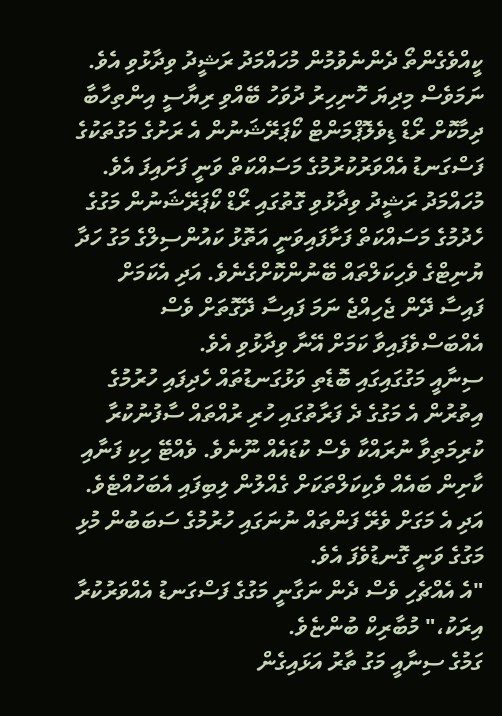ކީއްވެގެންތޯ ދެންނެވުމުން މުހައްމަދު ރަޝީދު ވިދާޅުވި އެވެ.
ނަމަވެސް މިދިޔަ ހޮނިހިރު ދުވަހު ބޭއްވި ރިޔާސީ އިންތިހާބާ ދިމާކޮށް ރޯޑް ޑިވެލޮޕްމަންޓް ކޯޕަރޭޝަނުން އެ ރަށުގެ މަގުތަކުގެ ފަސްގަނޑު އެއްވަރުކުރުމުގެ މަސައްކަތް ވަނީ ފަށައިފަ އެވެ. މުހައްމަދު ރަޝީދު ވިދާޅުވި ގޮތުގައި ރޯޑް ކޯޕަރޭޝަނުން މަގުގެ ހެދުމުގެ މަސައްކަތް ފަށާފައިވަނީ އަތޮޅު ކައުންސިލްގެ މަގު ހަދާ ޔުނިޓްގެ ވެހިކަލްތައް ބޭނުންކޮށްގެނެވެ. އަދި އެކަމަށް ފައިސާ ދޭން ޖެހިއްޖެ ނަމަ ފައިސާ ދޭގޮތަށް ވެސް އެއްބަސްވެފައިވާ ކަމަށް އޭނާ ވިދާޅުވި އެވެ.
ސިނާއީ މަގުގައިގައި ބޮޑެތި ވަޅުގަނޑުތައް ހެދިފައި ހުރުމުގެ އިތުރުން އެ މަގުގެ ދެ ފަރާތުގައި ހުރި ރުއްތައް ސާފުނުކުރާ ކުރިމަތިވާ ނުރައްކާ ވެސް ކުޑައެއް ނޫނެވެ. ވެއްޓޭ ހިކި ފަނާއި ކާށިން ބައެއް ވެކިކަލްތަކަށް ގެއްލުން ލިބިފައި އެބަހުއްޓެވެ. އަދި އެ މަގަށް ވެރޭ ފަންތައް ނުނަގައި ހުރުމުގެ ސަބަބުން މުޅި މަގުގެ ވަނީ ގޮނޑުވެފަ އެވެ.
"އެ އެއްޗެހި ވެސް ދެން ނަގާނީ މަގުގެ ފަސްގަނޑު އެއްވަރުކުރާ އިރަކު،" މުބާރިކް ބުންޏެވެ.
ގަމުގެ ސިނާއީ މަގު ތާރު އަޅައިގެން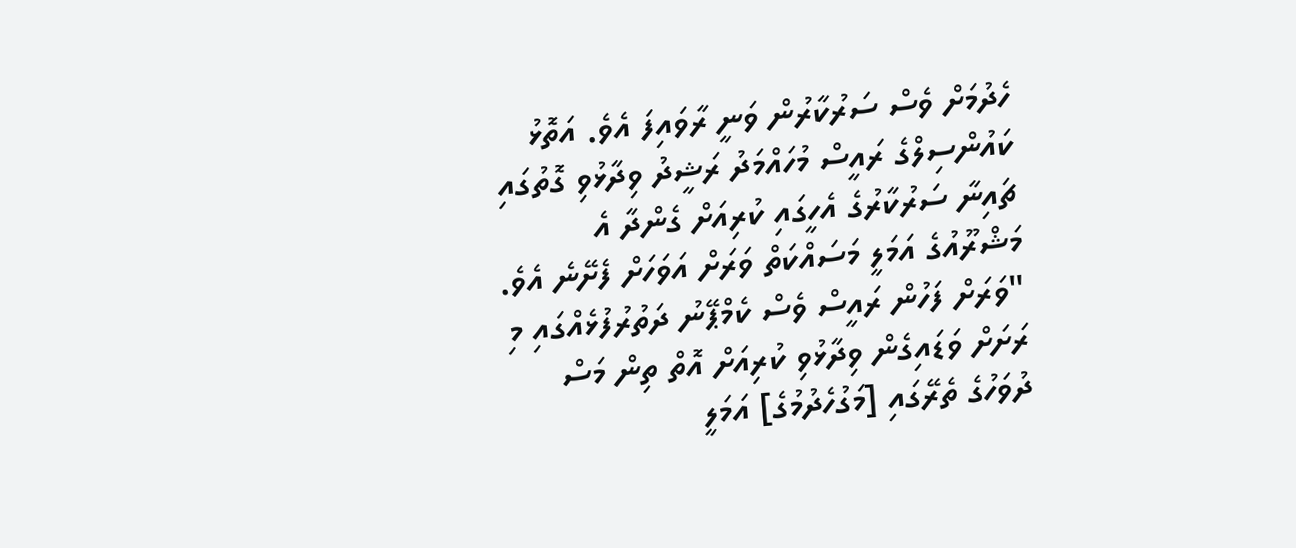ހެދުމަށް ވެސް ސަރުކާރުން ވަނީ ރާވައިފަ އެވެ. އަތޮޅު ކައުންސިލްގެ ރައީސް މުހައްމަދު ރަޝީދު ވިދާޅުވި ގޮތުގައި ޗައިނާ ސަރުކާރުގެ އެހީގައި ކުރިއަށް ގެންދާ އެ މަޝްރޫއުގެ އަމަލީ މަސައްކަތް ވަރަށް އަވަހަށް ފެށޭނެ އެވެ.
"ވަރަށް ފަހުން ރައީސް ވެސް ކެމްޕޭނު ދަތުރުފުޅެއްގައި މި ރަށަށް ވަޑައިގެން ވިދާޅުވި ކުރިއަށް އޮތް ތިން މަސް ދުވަހުގެ ތެރޭގައި [މަގުހެދުމުގެ] އަމަލީ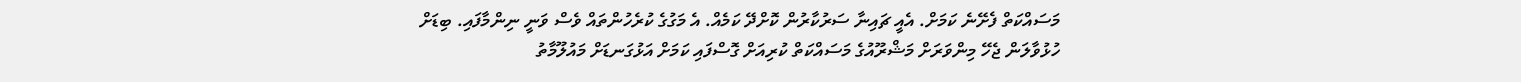މަސައްކަތް ފެށޭނެ ކަމަށް. އެއީ ޗައިނާ ސަރުކާރުން ކޮށްދޭ ކަމެއް. އެ މަގުގެ ކުރެހުންތައް ވެސް ވަނީ ނިންމާފައި. ބިޑަށް ހުޅުވާލަން ޖެހޭ މިންވަރަށް މަޝްރޫއުގެ މަސައްކަތް ކުރިއަށް ގޮސްފައި ކަމަށް އަޅުގަނޑަށް މައުލޫމާތު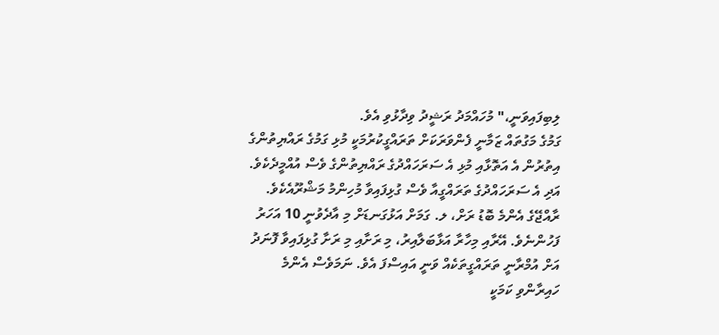ލިބިފައިވަނީ،" މުހައްމަދު ރަޝީދު ވިދާޅުވި އެވެ.
ގަމުގެ މަގުތައް ޒަމާނީ ފެންވަރަކަށް ތަރައްގީކުރުމަކީ މުޅި ގަމުގެ ރައްޔިތުންގެ އިތުރުން އެ އަތޮޅާއި މުޅި އެ ސަރަހައްދުގެ ރައްޔިތުންގެ ވެސް އުއްމީދެކެވެ. އަދި އެ ސަރަހައްދުގެ ތަރައްގީއާ ވެސް ގުޅިފައިވާ މުހިންމު މަޝްރޫއެކެވެ.
ރާއްޖޭގެ އެންމެ ބޮޑު ރަށް، ލ. ގަމަށް އަޅުގަނޑަށް މި އާދެވުނީ 10 އަހަރު ފަހުންނެވެ. އޭރާއި މިހާރާ އަޅާބަލާއިރު، މި ރަށާއި މި ރަށާ ގުޅިފައިވާ ފޮނަދު އަށް އުމްރާނީ ތަރައްގީތަކެއް ވަނީ އައިސްފަ އެވެ. ނަމަވެސް އެންމެ ހައިރާންވި ކަމަކީ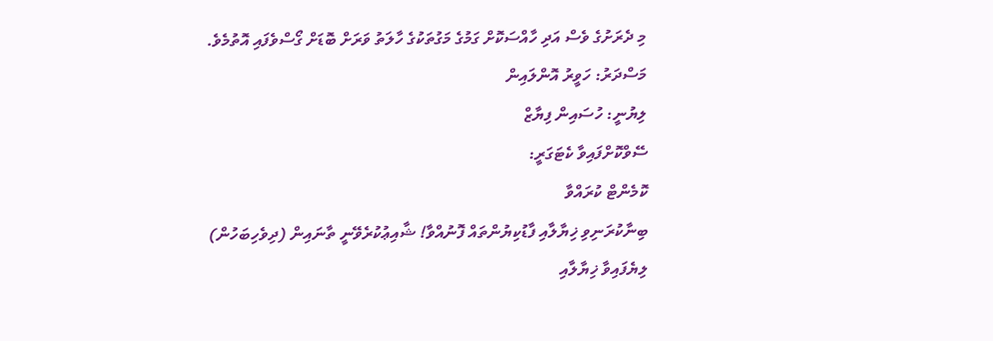މި ދެރަށުގެ ވެސް އަދި ހާއްސަކޮށް ގަމުގެ މަގުތަކުގެ ހާލަތު ވަރަށް ބޮޑަށް ގޯސްވެފައި އޮތުމެވެ.
މަސްދަރު: ހަވީރު އޮންލައިން
ލިޔުނީ: ހުސައިން ފިޔާޒް
ސޭވްކޮށްފައިވާ ކެޓަގަރީ:
ކޮމެންޓް ކުރައްވާ
ބިނާކުރަނިވި ޚިޔާލާއި ފާޑުކިޔުންތައް ފޮނުއްވާ! ޝާއިޢުކުރެވޭނީ ތާނައިން (ދިވެހިބަހުން) ލިޔެފައިވާ ޚިޔާލާއި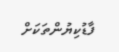ފާޑުކިޔުންތަކަށް